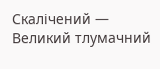Скалічений — Великий тлумачний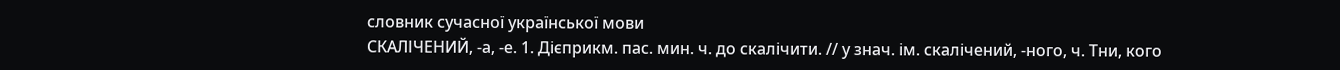словник сучасної української мови
СКАЛІЧЕНИЙ, -а, -е. 1. Дієприкм. пас. мин. ч. до скалічити. // у знач. ім. скалічений, -ного, ч. Тни, кого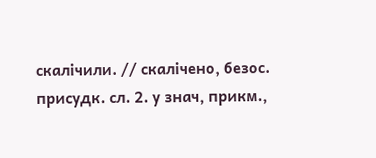скалічили. // скалічено, безос. присудк. сл. 2. у знач, прикм.,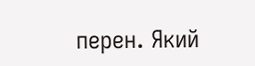перен. Який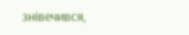знівечився,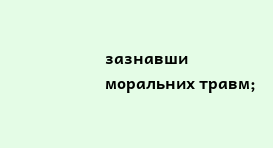зазнавши моральних травм;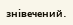знівечений.